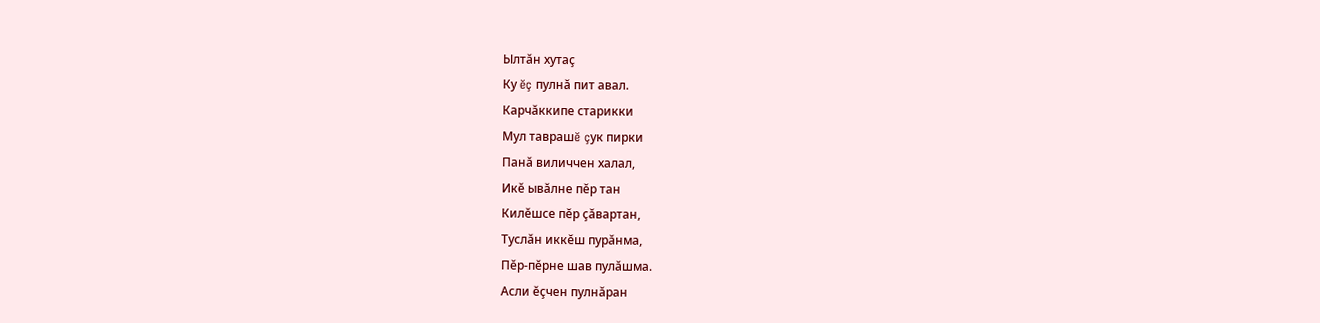Ылтăн хутаç
Ку ĕç пулнă пит авал.
Карчăккипе старикки
Мул таврашĕ çук пирки
Панă виличчен халал,
Икĕ ывăлне пĕр тан
Килĕшсе пĕр çăвартан,
Туслăн иккĕш пурăнма,
Пĕр-пĕрне шав пулăшма.
Асли ĕçчен пулнăран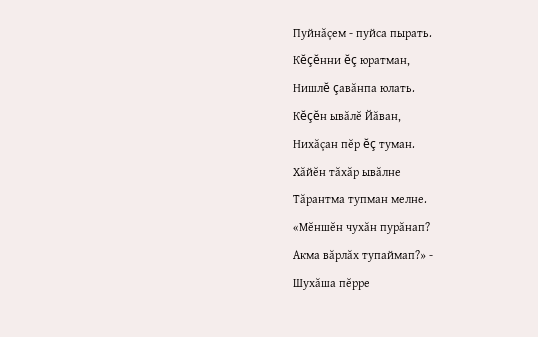Пуйнăçем - пуйса пырать.
Кĕçĕнни ĕç юратман,
Нишлĕ çавăнпа юлать.
Кĕçĕн ывăлĕ Йăван,
Нихăçан пĕр ĕç туман.
Хăйĕн тăхăр ывăлне
Тăрантма тупман мелне.
«Мĕншĕн чухăн пурăнап?
Акма вăрлăх тупаймап?» -
Шухăша пĕрре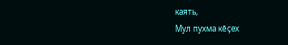каять,
Мул пухма кĕçех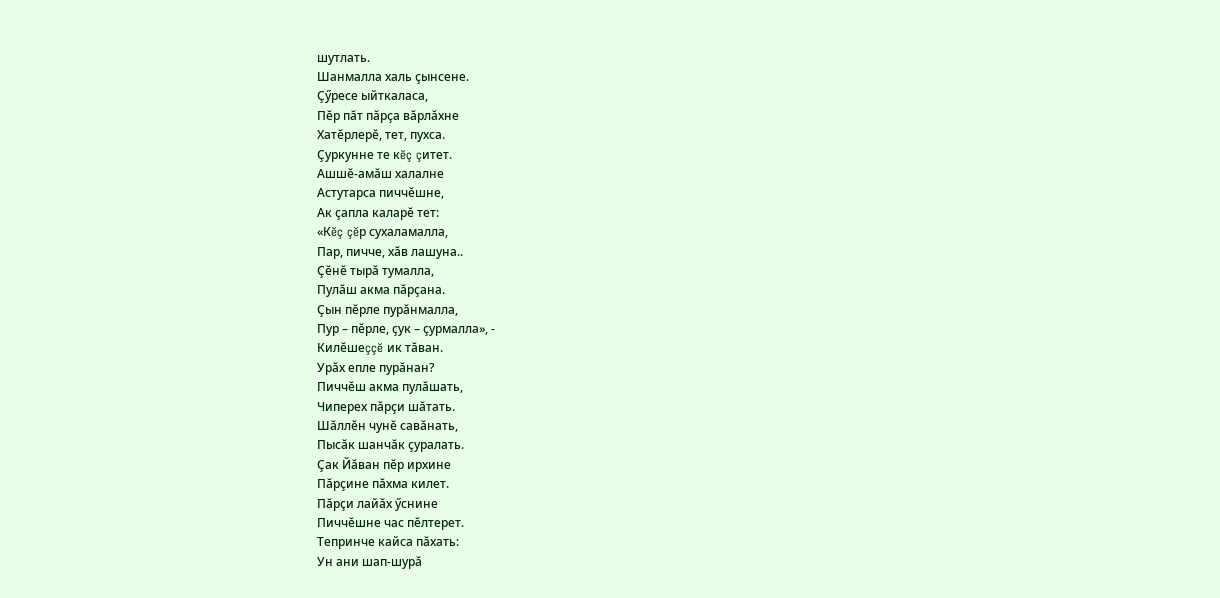шутлать.
Шанмалла халь çынсене.
Çӳресе ыйткаласа,
Пĕр пăт пăрçа вăрлăхне
Хатĕрлерĕ, тет, пухса.
Çуркунне те кĕç çитет.
Ашшĕ-амăш халалне
Астутарса пиччĕшне,
Ак çапла каларĕ тет:
«Кĕç çĕр сухаламалла,
Пар, пичче, хăв лашуна..
Çĕнĕ тырă тумалла,
Пулăш акма пăрçана.
Çын пĕрле пурăнмалла,
Пур – пĕрле, çук – çурмалла», -
Килĕшеççĕ ик тăван.
Урăх епле пурăнан?
Пиччĕш акма пулăшать,
Чиперех пăрçи шăтать.
Шăллĕн чунĕ савăнать,
Пысăк шанчăк çуралать.
Çак Йăван пĕр ирхине
Пăрçине пăхма килет.
Пăрçи лайăх ӳснине
Пиччĕшне час пĕлтерет.
Тепринче кайса пăхать:
Ун ани шап-шурă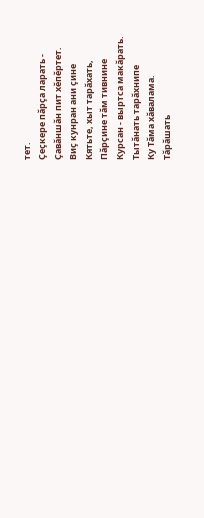тет.
Çеçкере пăрçа ларать -
Çавăншăн пит хĕпĕртет.
Виç кунран ани çине
Кятьте, хыт тарăхать,
Пăрçине тăм тивнине
Курсан - выртса макăрать.
Тытăнать тарăхнипе
Ку Тăма хăвалама.
Тăрăшать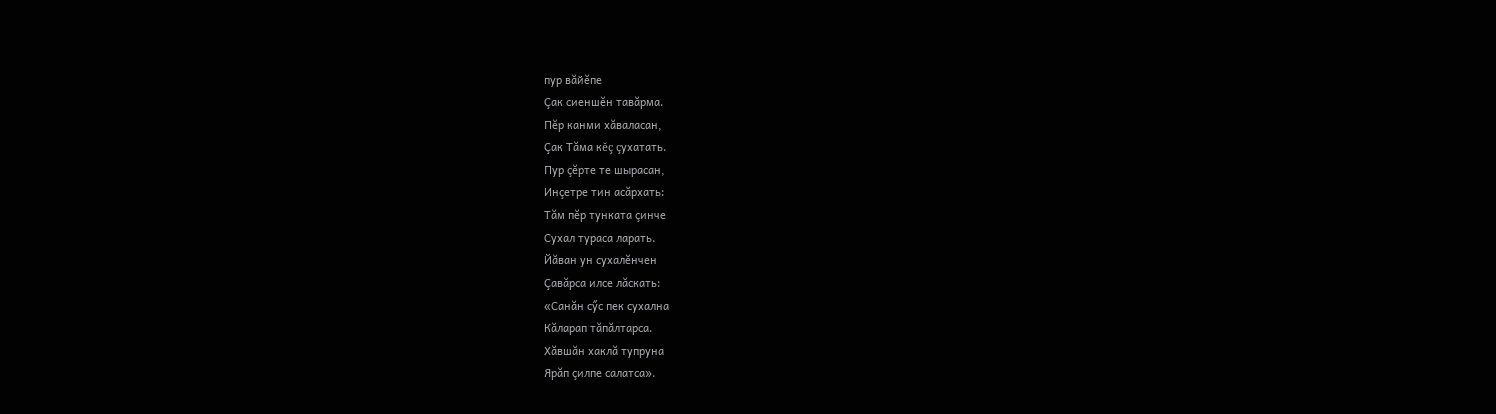пур вăйĕпе
Çак сиеншĕн тавăрма.
Пĕр канми хăваласан,
Çак Тăма кĕç çухатать.
Пур çĕрте те шырасан,
Инçетре тин асăрхать:
Тăм пĕр тунката çинче
Сухал тураса ларать.
Йăван ун сухалĕнчен
Çавăрса илсе лăскать:
«Санăн сӳс пек сухална
Кăларап тăпăлтарса.
Хăвшăн хаклă тупруна
Ярăп çилпе салатса».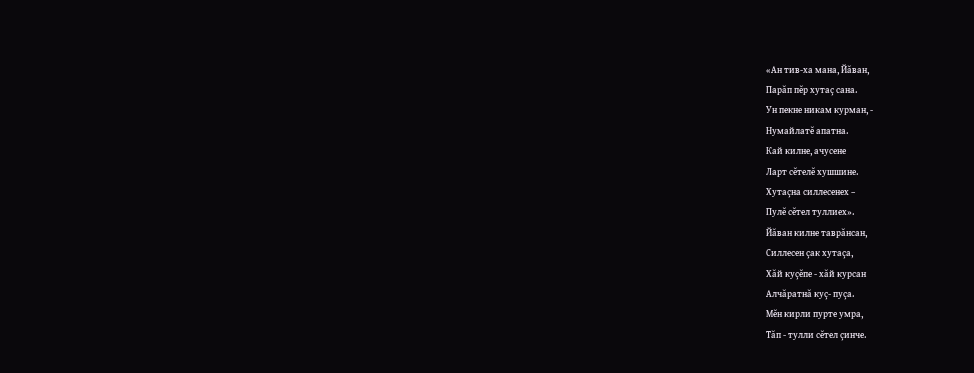«Ан тив-ха мана, Йăван,
Парăп пĕр хутаç сана.
Ун пекне никам курман, -
Нумайлатĕ апатна.
Кай килне, ачусене
Ларт сĕтелĕ хушшине.
Хутаçна силлесенех –
Пулĕ сĕтел туллиех».
Йăван килне таврăнсан,
Силлесен çак хутаçа,
Хăй куçĕпе - хăй курсан
Алчăратнă куç- пуçа.
Мĕн кирли пурте умра,
Тăп - тулли сĕтел çинче.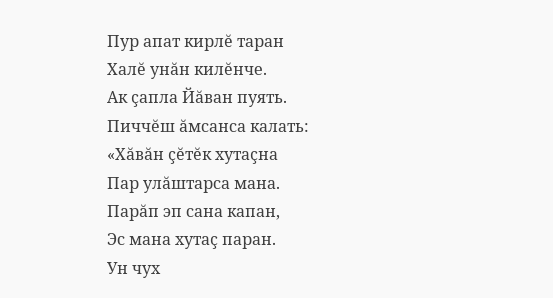Пур апат кирлĕ таран
Халĕ унăн килĕнче.
Ак çапла Йăван пуять.
Пиччĕш ăмсанса калать:
«Хăвăн çĕтĕк хутаçна
Пар улăштарса мана.
Парăп эп сана капан,
Эс мана хутаç паран.
Ун чух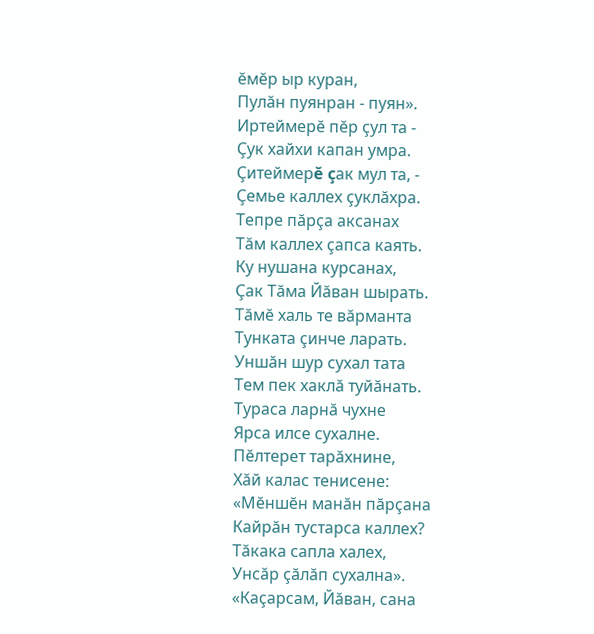ĕмĕр ыр куран,
Пулăн пуянран - пуян».
Иртеймерĕ пĕр çул та -
Çук хайхи капан умра.
Çитеймерĕ çак мул та, -
Çемье каллех çуклăхра.
Тепре пăрçа аксанах
Тăм каллех çапса каять.
Ку нушана курсанах,
Çак Тăма Йăван шырать.
Тăмĕ халь те вăрманта
Тунката çинче ларать.
Уншăн шур сухал тата
Тем пек хаклă туйăнать.
Тураса ларнă чухне
Ярса илсе сухалне.
Пĕлтерет тарăхнине,
Хăй калас тенисене:
«Мĕншĕн манăн пăрçана
Кайрăн тустарса каллех?
Тăкака сапла халех,
Унсăр çăлăп сухална».
«Каçарсам, Йăван, сана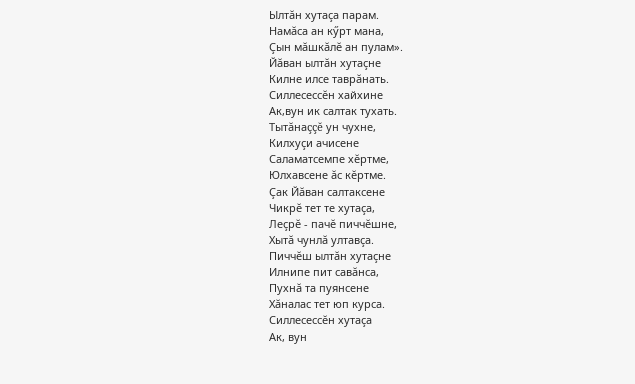Ылтăн хутаçа парам.
Намăса ан кӳрт мана,
Çын мăшкăлĕ ан пулам».
Йăван ылтăн хутаçне
Килне илсе таврăнать.
Силлесессĕн хайхине
Ак,вун ик салтак тухать.
Тытăнаççĕ ун чухне,
Килхуçи ачисене
Саламатсемпе хĕртме,
Юлхавсене ăс кĕртме.
Çак Йăван салтаксене
Чикрĕ тет те хутаçа,
Леçрĕ - пачĕ пиччĕшне,
Хытă чунлă ултавçа.
Пиччĕш ылтăн хутаçне
Илнипе пит савăнса,
Пухнă та пуянсене
Хăналас тет юп курса.
Силлесессĕн хутаçа
Ак, вун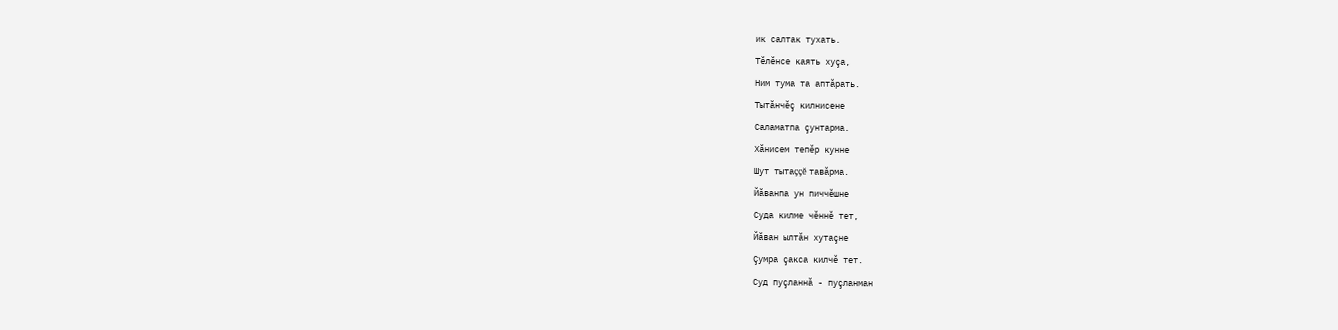ик салтак тухать.
Тĕлĕнсе каять хуçа,
Ним тума та аптăрать.
Тытăнчĕç килнисене
Саламатпа çунтарма.
Хăнисем тепĕр кунне
Шут тытаççĕ тавăрма.
Йăванпа ун пиччĕшне
Суда килме чĕннĕ тет,
Йăван ылтăн хутаçне
Çумра çакса килчĕ тет.
Суд пуçланнă - пуçланман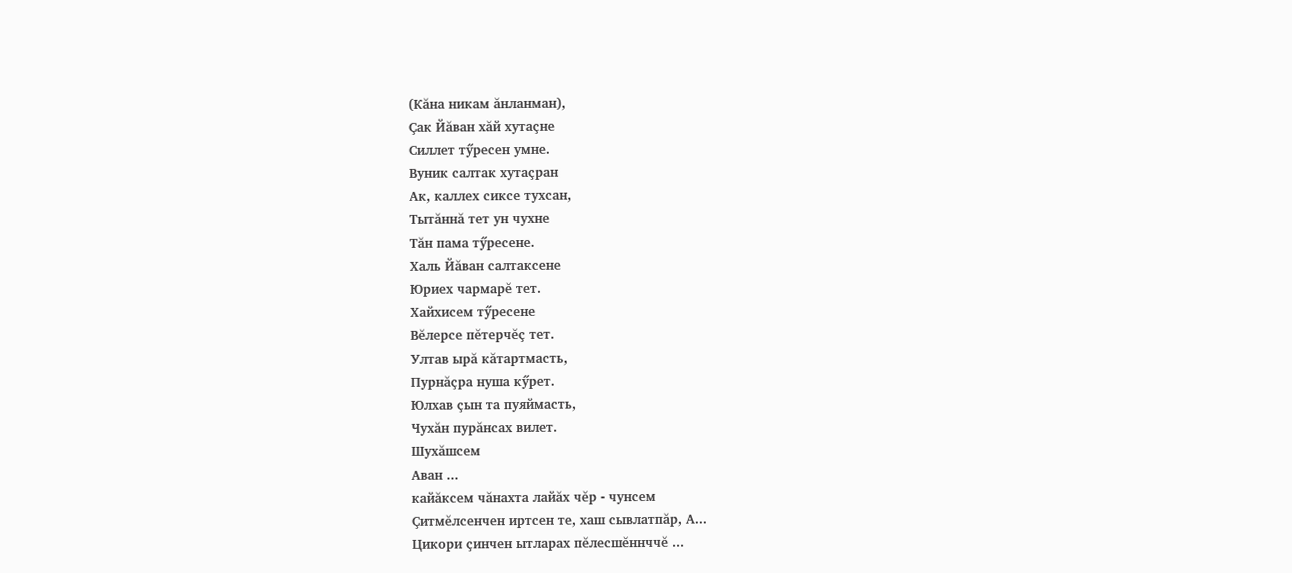(Кăна никам ăнланман),
Çак Йăван хăй хутаçне
Силлет тӳресен умне.
Вуник салтак хутаçран
Ак, каллех сиксе тухсан,
Тытăннă тет ун чухне
Тăн пама тӳресене.
Халь Йăван салтаксене
Юриех чармарĕ тет.
Хайхисем тӳресене
Вĕлерсе пĕтерчĕç тет.
Ултав ырă кăтартмасть,
Пурнăçра нуша кӳрет.
Юлхав çын та пуяймасть,
Чухăн пурăнсах вилет.
Шухăшсем
Аван ...
кайăксем чăнахта лайăх чĕр - чунсем
Çитмĕлсенчен иртсен те, хаш сывлатпăр, А...
Цикори çинчен ытларах пĕлесшĕннччĕ ...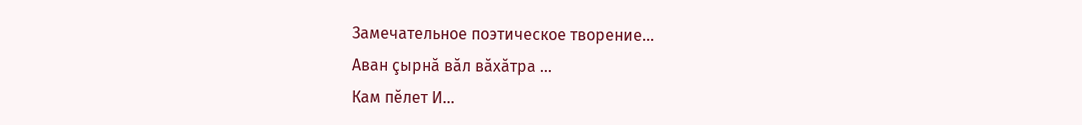Замечательное поэтическое творение...
Аван çырнă вăл вăхăтра ...
Кам пĕлет И...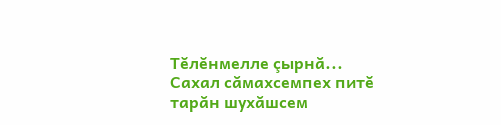Тĕлĕнмелле çырнă...
Сахал сăмахсемпех питĕ тарăн шухăшсем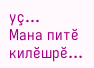уç...
Мана питĕ килĕшрĕ...